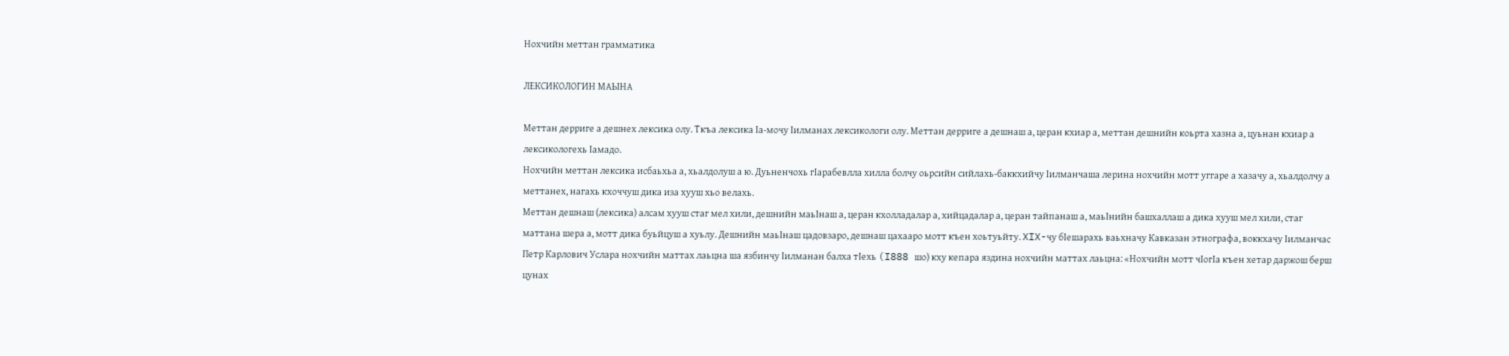Нохчийн меттан грамматика

ЛЕКСИКОЛОГИН МАЬIНА

Меттан дерриге а дешнех лексика олу. Ткъа лексика Iа-мочу Iилманах лексикологи олу. Меттан дерриге а дешнаш а, церан кхиар а, меттан дешнийн коьрта хазна а, цуьнан кхиар а лексикологехь Iамадо.
Нохчийн меттан лексика исбаьхьа а, хьалдолуш а ю. Дуьненчохь гIарабевлла хилла болчу оьрсийн сийлахь-баккхийчу Iилманчаша лерина нохчийн мотт уггаре а хазачу а, хьалдолчу а меттанех, нагахь кхоччуш дика иза хууш хьо велахь.
Меттан дешнаш (лексика) алсам хууш стаг мел хили, дешнийн маьIнаш а, церан кхолладалар а, хийцадалар а, церан тайпанаш а, маьIнийн башхаллаш а дика хууш мел хили, стаг маттана шера а, мотт дика буьйцуш а хуьлу. Дешнийн маьIнаш цадовзаро, дешнаш цахааро мотт къен хоьтуьйту. XIX-чу бIешарахь ваьхначу Кавказан этнографа, воккхачу Iилманчас Петр Карлович Услара нохчийн маттах лаьцна ша язбинчу Iилманан балха тIехь (I888 шо) кху кепара яздина нохчийн маттах лаьцна: «Нохчийн мотт чIогIа къен хетар даржош берш цунах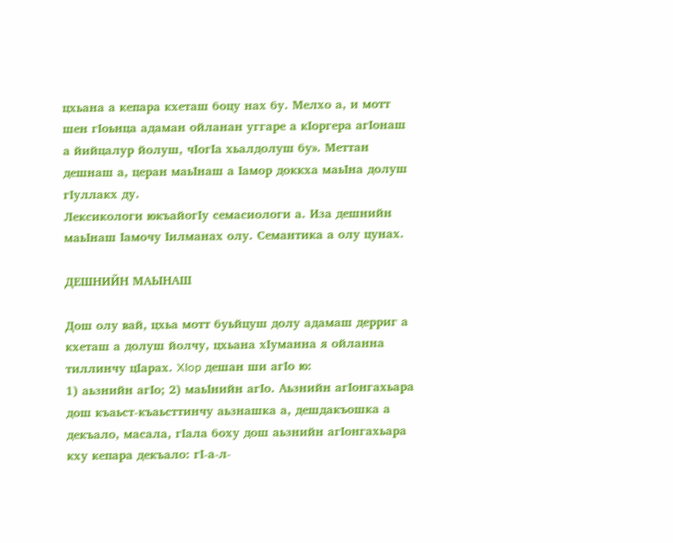цхьана а кепара кхеташ боцу нах бу. Мелхо а, и мотт шен гIоьнца адаман ойланан уггаре а кIоргера агIонаш а йийцалур йолуш, чIогIа хьалдолуш бу». Меттан дешнаш а, церан маьIнаш а Iамор доккха маьIна долуш гIуллакх ду.
Лексикологи юкъайогIу семасиологи а. Иза дешнийн маьIнаш Iамочу Iилманах олу. Семантика а олу цунах.

ДЕШНИЙН МАЬIНАШ

Дош олу вай, цхьа мотт буьйцуш долу адамаш дерриг а кхеташ а долуш йолчу, цхьана хIуманна я ойланна тиллинчу цIарах. XIop дешан ши aгIo ю:
1) аьзнийн aгIo; 2) маьIнийн aгIo. Аьзнийн агIонгахьара дош къаьст-къаьсттинчу аьзнашка а, дешдакъошка а декъало, масала, гIала боху дош аьзнийн агIонгахьара кху кепара декъало: гI-а-л-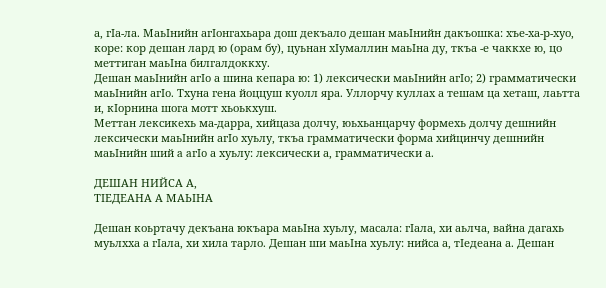а, гIа-ла. МаьIнийн агIонгахьара дош декъало дешан маьIнийн дакъошка: хъе-ха-р-хуо, коре: кор дешан лард ю (орам бу), цуьнан хIумаллин маьIна ду, ткъа -е чаккхе ю, цо меттиган маьIна билгалдоккху.
Дешан маьIнийн aгIo а шина кепара ю: 1) лексически маьIнийн aгIo; 2) грамматически маьIнийн aгIo. Тхуна гена йоццуш куолл яра. Уллорчу куллах а тешам ца хеташ, лаьтта и, кIорнина шога мотт хьоькхуш.
Меттан лексикехь ма-дарра, хийцаза долчу, юьхьанцарчу формехь долчу дешнийн лексически маьIнийн aгIo хуьлу, ткъа грамматически форма хийцинчу дешнийн маьIнийн ший a aгIo а хуьлу: лексически а, грамматически а.

ДЕШАН НИЙСА А,
ТIЕДЕАНА А МАЬIНА

Дешан коьртачу декъана юкъара маьIна хуьлу, масала: гIала, хи аьлча, вайна дагахь муьлхха а гIала, хи хила тарло. Дешан ши маьIна хуьлу: нийса а, тIедеана а. Дешан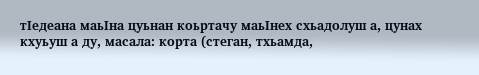тIедеана маьIна цуьнан коьртачу маьIнех схьадолуш а, цунах кхуьуш а ду, масала: корта (стеган, тхьамда,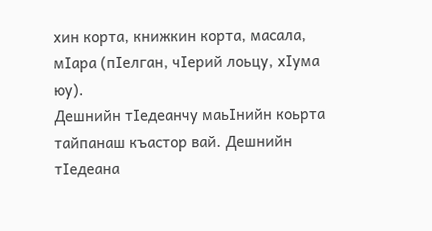хин корта, книжкин корта, масала, мIара (пIелган, чIерий лоьцу, хIума юу).
Дешнийн тIедеанчу маьIнийн коьрта тайпанаш къастор вай. Дешнийн тIедеана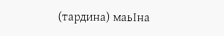(тардина) маьIна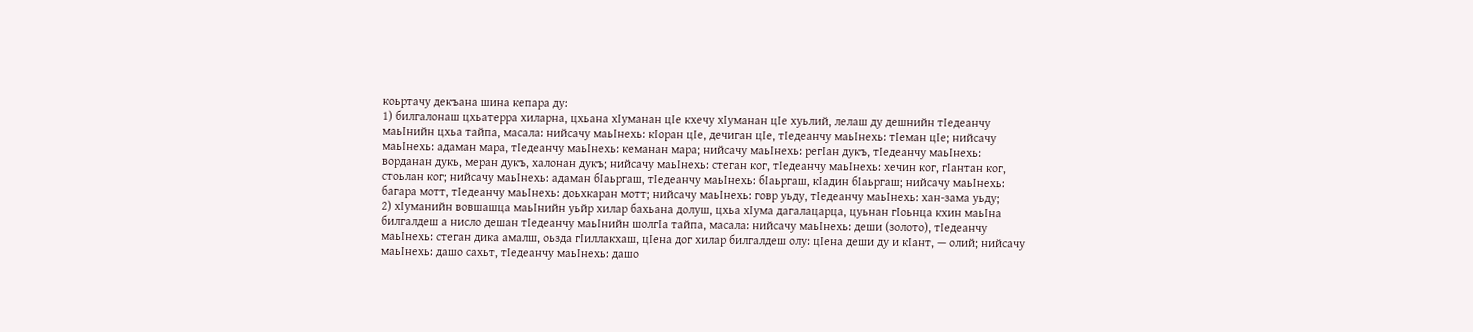коьртачу декъана шина кепара ду:
1) билгалонаш цхьатерра хиларна, цхьана хIуманан цIе кхечу хIуманан цIе хуьлий, лелаш ду дешнийн тIедеанчу маьIнийн цхьа тайпа, масала: нийсачу маьIнехь: кIоран цIе, дечиган цIе, тIедеанчу маьIнехь: тIеман цIе; нийсачу маьIнехь: адаман мара, тIедеанчу маьIнехь: кеманан мара; нийсачу маьIнехь: регIан дукъ, тIедеанчу маьIнехь: ворданан дукь, меран дукъ, халонан дукъ; нийсачу маьIнехь: стеган ког, тIедеанчу маьIнехь: хечин ког, гIантан ког, стоьлан ког; нийсачу маьIнехь: адаман бIаьргаш, тIедеанчу маьIнехь: бIаьргаш, кIадин бIаьргаш; нийсачу маьIнехь: багара мотт, тIедеанчу маьIнехь: доьхкаран мотт; нийсачу маьIнехь: говр уьду, тIедеанчу маьIнехь: хан-зама уьду;
2) хIуманийн вовшашца маьIнийн уьйр хилар бахьана долуш, цхьа хIума дагалацарца, цуьнан гIоьнца кхин маьIна билгалдеш а нисло дешан тIедеанчу маьIнийн шолгIа тайпа, масала: нийсачу маьIнехь: деши (золото), тIедеанчу маьIнехь: стеган дика амалш, оьзда гIиллакхаш, цIена дог хилар билгалдеш олу: цIена деши ду и кIант, — олий; нийсачу маьIнехь: дашо сахьт, тIедеанчу маьIнехь: дашо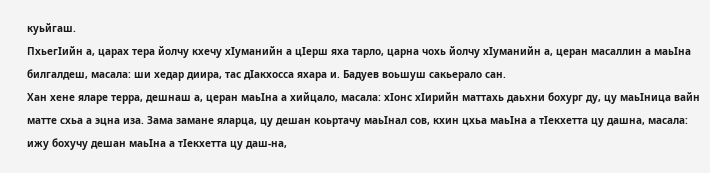куьйгаш.
ПхьегIийн а, царах тера йолчу кхечу хIуманийн а цIерш яха тарло, царна чохь йолчу хIуманийн а, церан масаллин а маьIна билгалдеш, масала: ши хедар диира, тac дIакхосса яхара и. Бадуев воьшуш сакьерало сан.
Хан хене яларе терра, дешнаш а, церан маьIна а хийцало, масала: хIонс хIирийн маттахь даьхни бохург ду, цу маьIница вайн матте схьа а эцна иза. Зама замане яларца, цу дешан коьртачу маьIнал сов, кхин цхьа маьIна а тIекхетта цу дашна, масала: ижу бохучу дешан маьIна а тIекхетта цу даш-на,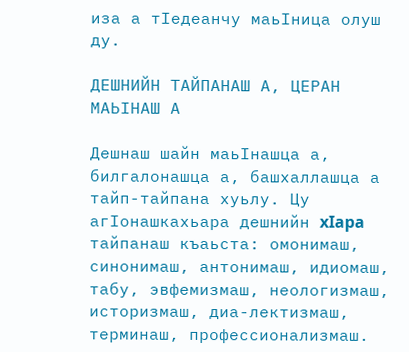иза а тIедеанчу маьIница олуш ду.

ДЕШНИЙН ТАЙПАНАШ А, ЦЕРАН МАЬIНАШ А

Дешнаш шайн маьIнашца а, билгалонашца а, башхаллашца а тайп-тайпана хуьлу. Цу агIонашкахьара дешнийн xIapa тайпанаш къаьста: омонимаш, синонимаш, антонимаш, идиомаш, табу, эвфемизмаш, неологизмаш, историзмаш, диа-лектизмаш, терминаш, профессионализмаш.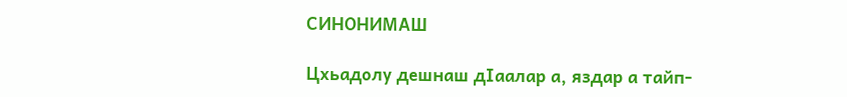СИНОНИМАШ

Цхьадолу дешнаш дIаалар а, яздар а тайп-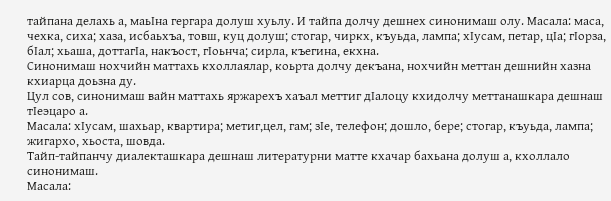тайпана делахь а, маьIна гергара долуш хуьлу. И тайпа долчу дешнех синонимаш олу. Масала: маса, чехка, сиха; хаза, исбаьхъа, товш, куц долуш; стогар, чиркх, къуьда, лампа; хIусам, петар, цIа; гIорза, бIал; хьаша, доттагIа, накъост, гIоьнча; сирла, къегина, екхна.
Синонимаш нохчийн маттахь кхоллаялар, коьрта долчу декъана, нохчийн меттан дешнийн хазна кхиарца доьзна ду.
Цул сов, синонимаш вайн маттахь яржарехъ хаъал меттиг дIалоцу кхидолчу меттанашкара дешнаш тIеэцаро а.
Масала: хIусам, шахьар, квартира; метиг,цел, гам; зIе, телефон; дошло, бере; стогар, къуьда, лампа; жигархо, хьоста, шовда.
Тайп-тайпанчу диалекташкара дешнаш литературни матте кхачар бахьана долуш а, кхоллало синонимаш.
Масала: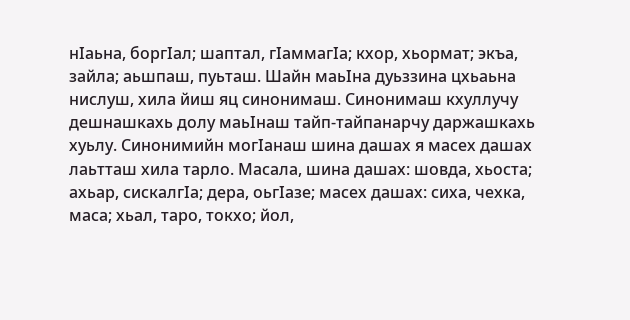нIаьна, боргIал; шаптал, гIаммагIа; кхор, хьормат; экъа, зайла; аьшпаш, пуьташ. Шайн маьIна дуьззина цхьаьна нислуш, хила йиш яц синонимаш. Синонимаш кхуллучу дешнашкахь долу маьIнаш тайп-тайпанарчу даржашкахь хуьлу. Синонимийн могIанаш шина дашах я масех дашах лаьтташ хила тарло. Масала, шина дашах: шовда, хьоста; ахьар, сискалгIа; дера, оьгIазе; масех дашах: сиха, чехка, маса; хьал, таро, токхо; йол,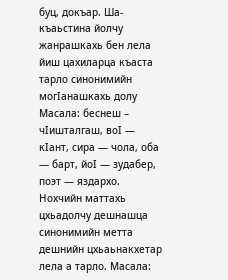буц, докъар. Ша-къаьстина йолчу жанрашкахь бен лела йиш цахиларца къаста тарло синонимийн могIанашкахь долу Масала: беснеш – чIишталгаш, воI — кIант, сира — чола, оба — барт, йоI — зудабер, поэт — яздархо. Нохчийн маттахь цхьадолчу дешнашца синонимийн метта дешнийн цхьаьнакхетар лела а тарло. Масала: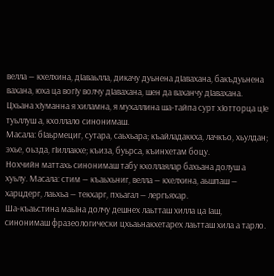велла — кхелхина, дIаваьлла, дикачу дуьнена дIавахана, бакъдуьнена вахана, юха ца вогIу волчу дIавахана, шен да ваханчу дIавахана.
Цхьана хIуманна я хиламна, я мухаллина ша-тайпа сурт хIотторца цIе туьллуш а, кхоллало синонимаш.
Масала: бIаьрмециг, сутара, саьхьара; къайладаккха, лачкъо, хьулдан; эхье, оьзда, гIиллакхе; къиза, буьрса, къинхетам боцу.
Нохчийн маттахь синонимаш табу кхоллаялар бахьана долуш а хуьлу. Масала: стим — къаьхьниг, велла — кхелхина, аьшпаш — харцдерг, лаьхьа — текхарг, пхьагал — лергъяхар.
Ша-къаьстина маьIна долчу дешнех лаьтташ хилла ца Iаш, синонимаш фразеологически цхьаьнакхетарех лаьтташ хила а тарло.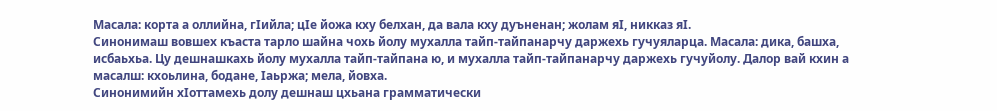Масала: корта а оллийна, гIийла; цIе йожа кху белхан, да вала кху дуъненан; жолам яI, никказ яI.
Синонимаш вовшех къаста тарло шайна чохь йолу мухалла тайп-тайпанарчу даржехь гучуяларца. Масала: дика, башха, исбаьхьа. Цу дешнашкахь йолу мухалла тайп-тайпана ю, и мухалла тайп-тайпанарчу даржехь гучуйолу. Далор вай кхин а масалш: кхоьлина, бодане, Iаьржа; мела, йовха.
Синонимийн хIоттамехь долу дешнаш цхьана грамматически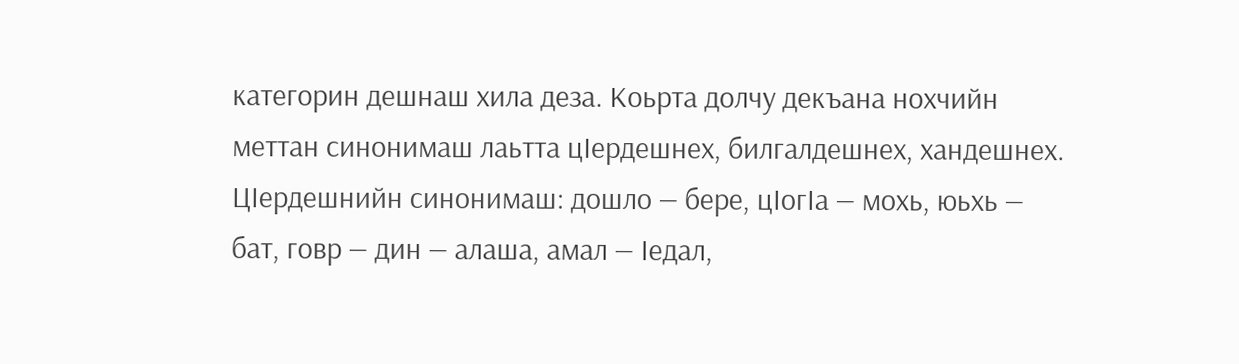категорин дешнаш хила деза. Коьрта долчу декъана нохчийн меттан синонимаш лаьтта цIердешнех, билгалдешнех, хандешнех.
ЦIердешнийн синонимаш: дошло — бере, цIогIа — мохь, юьхь — бат, говр — дин — алаша, амал — Iедал,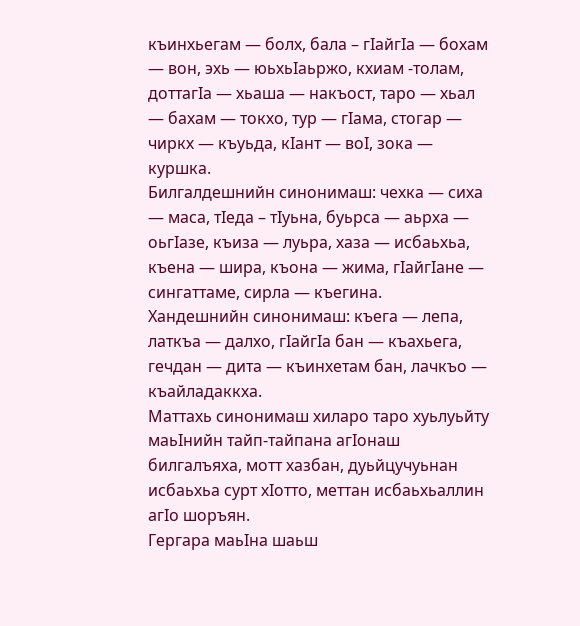къинхьегам — болх, бала – гIайгIа — бохам — вон, эхь — юьхьIаьржо, кхиам -толам, доттагIа — хьаша — накъост, таро — хьал — бахам — токхо, тур — гIама, стогар — чиркх — къуьда, кIант — воI, зока — куршка.
Билгалдешнийн синонимаш: чехка — сиха — маса, тIеда – тIуьна, буьрса — аьрха — оьгIазе, къиза — луьра, хаза — исбаьхьа, къена — шира, къона — жима, гIайгIане — сингаттаме, сирла — къегина.
Хандешнийн синонимаш: къега — лепа, латкъа — далхо, гIайгIа бан — къахьега, гечдан — дита — къинхетам бан, лачкъо — къайладаккха.
Маттахь синонимаш хиларо таро хуьлуьйту маьIнийн тайп-тайпана агIонаш билгалъяха, мотт хазбан, дуьйцучуьнан исбаьхьа сурт хIотто, меттан исбаьхьаллин aгIo шоръян.
Гергара маьIна шаьш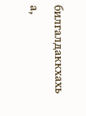билгалдаккхахь а,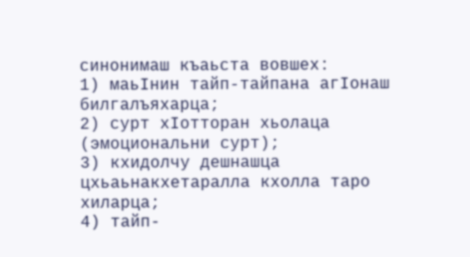синонимаш къаьста вовшех:
1) маьIнин тайп-тайпана агIонаш билгалъяхарца;
2) сурт хIотторан хьолаца (эмоциональни сурт);
3) кхидолчу дешнашца цхьаьнакхетаралла кхолла таро хиларца;
4) тайп-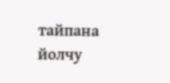тайпана йолчу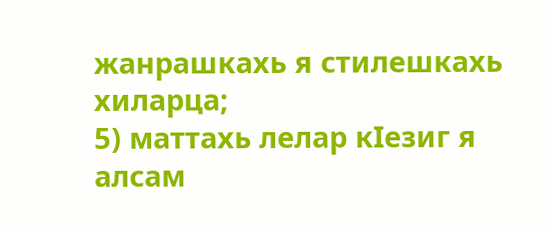жанрашкахь я стилешкахь хиларца;
5) маттахь лелар кIезиг я алсам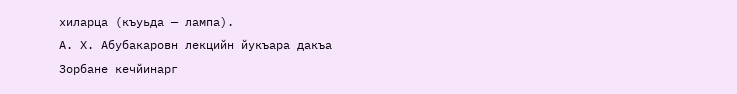хиларца (къуьда — лампа).
А. Х. Абубакаровн лекцийн йукъара дакъа
Зорбане кечйинарг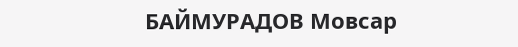БАЙМУРАДОВ Мовсар